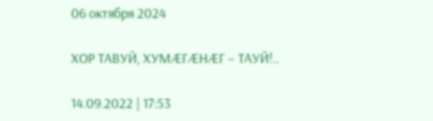06 октября 2024

ХОР ТАВУЙ, ХУМӔГӔНӔГ – ТАУЙ!..

14.09.2022 | 17:53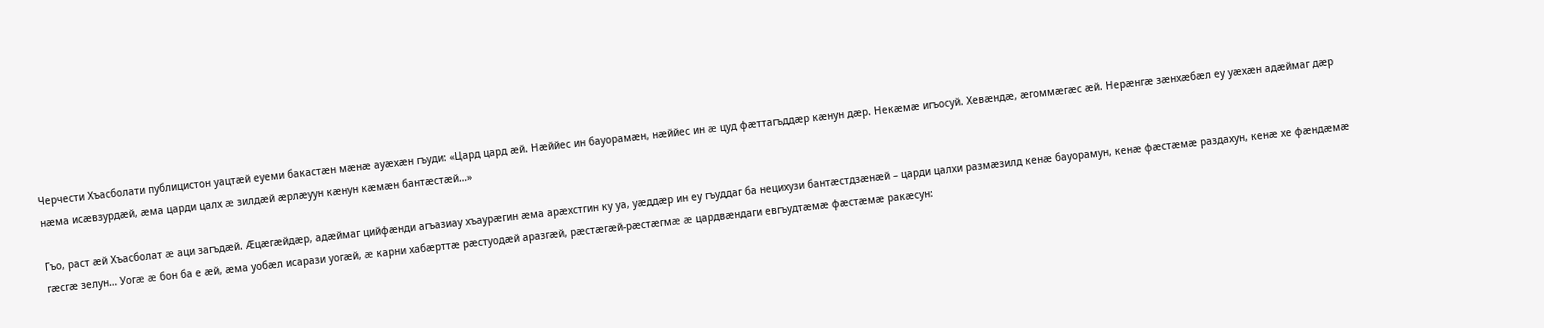Черчести Хъасболати публицистон уацтæй еуеми бакастæн мæнæ ауæхæн гъуди: «Цард цард æй. Нæййес ин бауорамæн, нæййес ин æ цуд фæттагъддæр кæнун дæр. Некæмæ игъосуй. Хевæндæ, æгоммæгæс æй. Нерæнгæ зæнхæбæл еу уæхæн адæймаг дæр нæма исæвзурдæй, æма царди цалх æ зилдæй æрлæуун кæнун кæмæн бантæстæй…»

Гъо, раст æй Хъасболат æ аци загъдæй. Æцæгæйдæр, адæймаг цийфæнди агъазиау хъаурæгин æма арæхстгин ку уа, уæддæр ин еу гъуддаг ба нецихузи бантæстдзæнæй – царди цалхи размæзилд кенæ бауорамун, кенæ фæстæмæ раздахун, кенæ хе фæндæмæ гæсгæ зелун… Уогæ æ бон ба е æй, æма уобæл исарази уогæй, æ карни хабæрттæ рæстуодæй аразгæй, рæстæгæй-рæстæгмæ æ цардвæндаги евгъудтæмæ фæстæмæ ракæсун: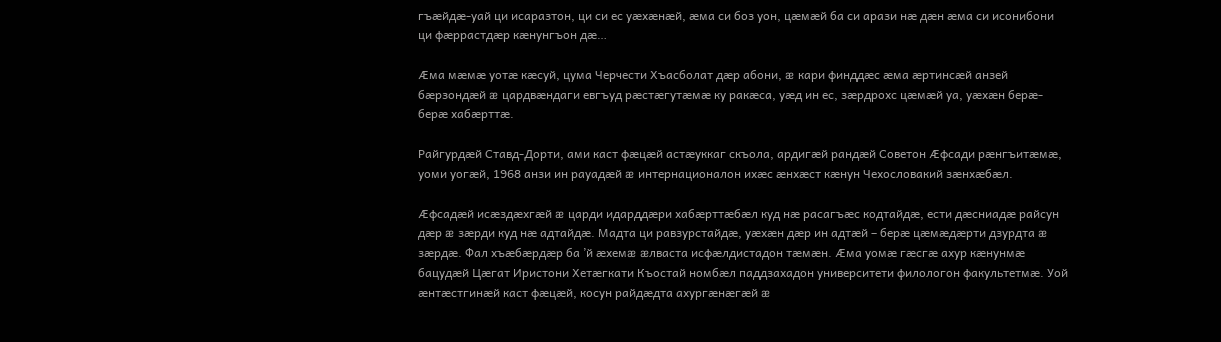гъæйдæ-уай ци исаразтон, ци си ес уæхæнæй, æма си боз уон, цæмæй ба си арази нæ дæн æма си исонибони ци фæррастдæр кæнунгъон дæ…

Æма мæмæ уотæ кæсуй, цума Черчести Хъасболат дæр абони, æ кари финддæс æма æртинсæй анзей бæрзондæй æ цардвæндаги евгъуд рæстæгутæмæ ку ракæса, уæд ин ес, зæрдрохс цæмæй уа, уæхæн берæ-берæ хабæрттæ.

Райгурдæй Ставд-Дорти, ами каст фæцæй астæуккаг скъола, ардигæй рандæй Советон Æфсади рæнгъитæмæ, уоми уогæй, 1968 анзи ин рауадæй æ интернационалон ихæс æнхæст кæнун Чехословакий зæнхæбæл.

Æфсадæй исæздæхгæй æ царди идарддæри хабæрттæбæл куд нæ расагъæс кодтайдæ, ести дæсниадæ райсун дæр æ зæрди куд нæ адтайдæ. Мадта ци равзурстайдæ, уæхæн дæр ин адтæй – берæ цæмæдæрти дзурдта æ зæрдæ. Фал хъæбæрдæр ба ’й æхемæ æлваста исфæлдистадон тæмæн. Æма уомæ гæсгæ ахур кæнунмæ бацудæй Цæгат Иристони Хетæгкати Къостай номбæл паддзахадон университети филологон факультетмæ. Уой æнтæстгинæй каст фæцæй, косун райдæдта ахургæнæгæй æ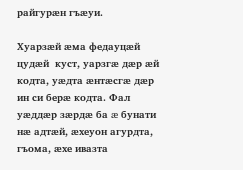райгурæн гъæуи.

Хуарзæй æма федауцæй цудæй  куст, уарзгæ дæр æй кодта, уæдта æнтæсгæ дæр ин си берæ кодта. Фал уæддæр зæрдæ ба æ бунати нæ адтæй, æхеуон агурдта, гъома, æхе ивазта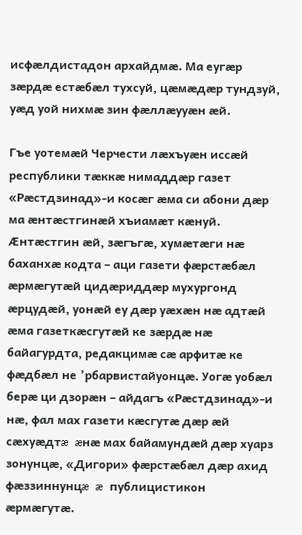исфæлдистадон архайдмæ. Ма еугæр зæрдæ естæбæл тухсуй, цæмæдæр тундзуй, уæд уой нихмæ зин фæллæууæн æй.

Гъе уотемæй Черчести лæхъуæн иссæй республики тæккæ нимаддæр газет «Рæстдзинад»-и косæг æма си абони дæр ма æнтæстгинæй хъиамæт кæнуй. Æнтæстгин æй, зæгъгæ, хумæтæги нæ баханхæ кодта – аци газети фæрстæбæл æрмæгутæй цидæриддæр мухургонд æрцудæй, уонæй еу дæр уæхæн нæ адтæй æма газеткæсгутæй ке зæрдæ нæ байагурдта, редакцимæ сæ арфитæ ке фæдбæл не ’рбарвистайуонцæ. Уогæ уобæл берæ ци дзорæн – айдагъ «Рæстдзинад»-и нæ, фал мах газети кæсгутæ дæр æй сæхуæдтæ æнæ мах байамундæй дæр хуарз зонунцæ, «Дигори» фæрстæбæл дæр ахид фæззиннунцæ æ публицистикон æрмæгутæ.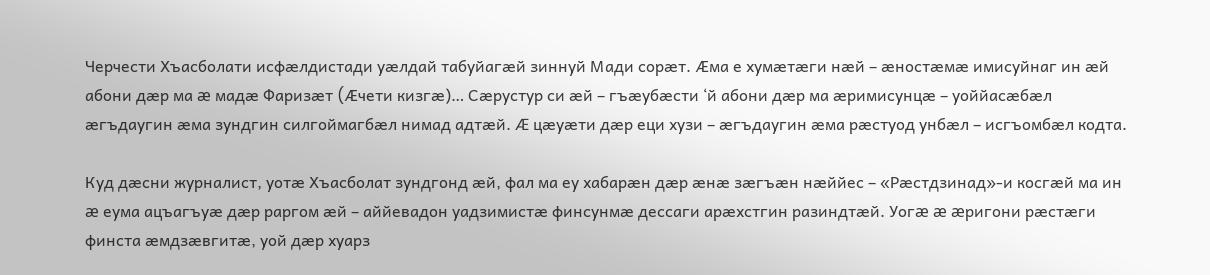Черчести Хъасболати исфæлдистади уæлдай табуйагæй зиннуй Мади сорæт. Æма е хумæтæги нæй – æностæмæ имисуйнаг ин æй абони дæр ма æ мадæ Фаризæт (Æчети кизгæ)… Сæрустур си æй – гъæубæсти ‘й абони дæр ма æримисунцæ – уоййасæбæл æгъдаугин æма зундгин силгоймагбæл нимад адтæй. Æ цæуæти дæр еци хузи – æгъдаугин æма рæстуод унбæл – исгъомбæл кодта.

Куд дæсни журналист, уотæ Хъасболат зундгонд æй, фал ма еу хабарæн дæр æнæ зæгъæн нæййес – «Рæстдзинад»-и косгæй ма ин æ еума ацъагъуæ дæр раргом æй – аййевадон уадзимистæ финсунмæ дессаги арæхстгин разиндтæй. Уогæ æ æригони рæстæги финста æмдзæвгитæ, уой дæр хуарз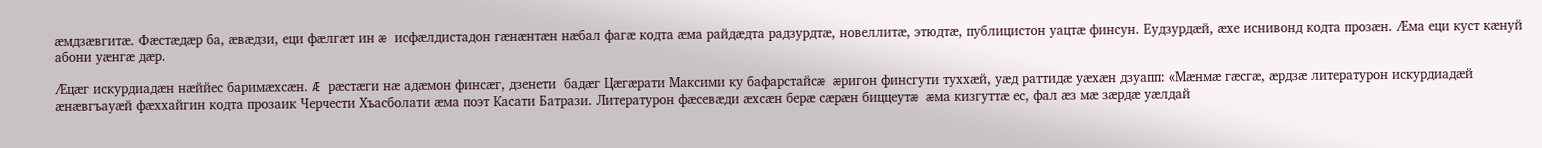æмдзæвгитæ. Фæстæдæр ба, æвæдзи, еци фæлгæт ин æ исфæлдистадон гæнæнтæн нæбал фагæ кодта æма райдæдта радзурдтæ, новеллитæ, этюдтæ, публицистон уацтæ финсун. Еудзурдæй, æхе иснивонд кодта прозæн. Æма еци куст кæнуй абони уæнгæ дæр.

Æцæг искурдиадæн нæййес баримæхсæн. Æ рæстæги нæ адæмон финсæг, дзенети  бадæг Цæгæрати Максими ку бафарстайсæ æригон финсгути туххæй, уæд раттидæ уæхæн дзуапп: «Мæнмæ гæсгæ, æрдзæ литературон искурдиадæй æнæвгъауæй фæххайгин кодта прозаик Черчести Хъасболати æма поэт Касати Батрази. Литературон фæсевæди æхсæн берæ сæрæн биццеутæ æма кизгуттæ ес, фал æз мæ зæрдæ уæлдай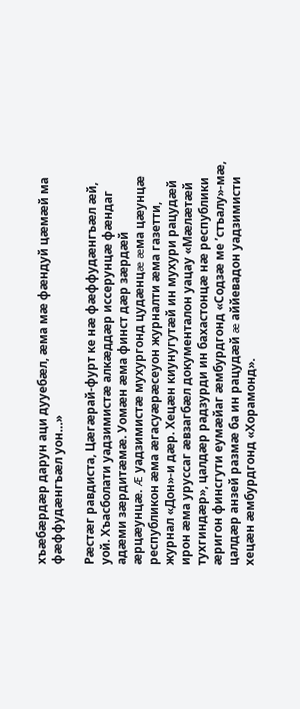хъæбæрдæр дарун аци дууебæл, æма мæ фæндуй цæмæй ма фæффудæнгъæл уон…»

Рæстæг равдиста, Цæгæрай-фурт ке нæ фæффудæнгъæл æй, уой. Хъасболати уадзимистæ алкæддæр иссерунцæ фæндаг адæми зæрдитæмæ. Уомæн æма финст дæр зæрдæй æрцæунцæ. Æ уадзимистæ мухургонд цудæнцæ æма цæунцæ республикон æма æгасуæрæсеуон журналти æма газетти, журнал «Дон»-и дæр. Хецæн киунугутæй ин мухури рацудæй ирон æма уруссаг æвзагбæл документалон уацау «Мæлæтæй тухгиндæр», цалдæр радзурди ин бахастонцæ нæ республики æригон финсгути еумæйаг æмбурдгонд «Содзæ ме ’стъалу»-мæ, цалдæр анзей размæ ба ин рацудæй æ аййевадон уадзимисти хецæн æмбурдгонд «Хорамонд».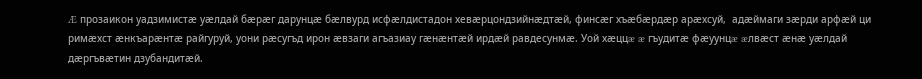Æ прозаикон уадзимистæ уæлдай бæрæг дарунцæ бæлвурд исфæлдистадон хевæрцондзийнæдтæй, финсæг хъæбæрдæр арæхсуй,  адæймаги зæрди арфæй ци римæхст æнкъарæнтæ райгуруй, уони рæсугъд ирон æвзаги агъазиау гæнæнтæй ирдæй равдесунмæ. Уой хæццæ æ гъудитæ фæуунцæ æлвæст æнæ уæлдай дæргъвæтин дзубандитæй.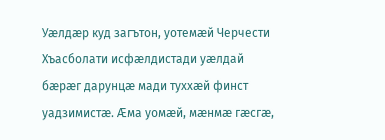Уæлдæр куд загътон, уотемæй Черчести Хъасболати исфæлдистади уæлдай бæрæг дарунцæ мади туххæй финст уадзимистæ. Æма уомæй, мæнмæ гæсгæ,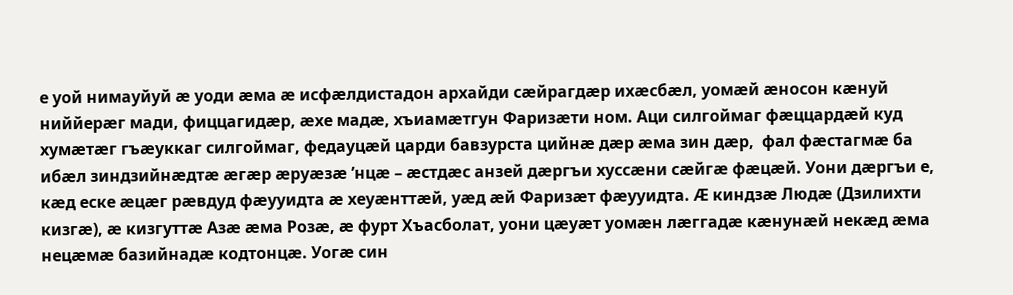е уой нимауйуй æ уоди æма æ исфæлдистадон архайди сæйрагдæр ихæсбæл, уомæй æносон кæнуй ниййерæг мади, фиццагидæр, æхе мадæ, хъиамæтгун Фаризæти ном. Аци силгоймаг фæццардæй куд хумæтæг гъæуккаг силгоймаг, федауцæй царди бавзурста цийнæ дæр æма зин дæр,  фал фæстагмæ ба ибæл зиндзийнæдтæ æгæр æруæзæ ’нцæ – æстдæс анзей дæргъи хуссæни сæйгæ фæцæй. Уони дæргъи е, кæд еске æцæг рæвдуд фæууидта æ хеуæнттæй, уæд æй Фаризæт фæууидта. Æ киндзæ Людæ (Дзилихти кизгæ), æ кизгуттæ Азæ æма Розæ, æ фурт Хъасболат, уони цæуæт уомæн лæггадæ кæнунæй некæд æма нецæмæ базийнадæ кодтонцæ. Уогæ син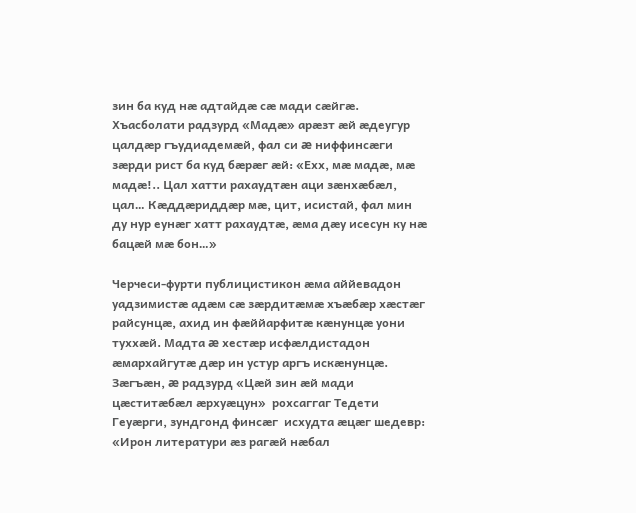зин ба куд нæ адтайдæ сæ мади сæйгæ. Хъасболати радзурд «Мадæ» арæзт æй æдеугур цалдæр гъудиадемæй, фал си æ ниффинсæги зæрди рист ба куд бæрæг æй: «Ехх, мæ мадæ, мæ мадæ!.. Цал хатти рахаудтæн аци зæнхæбæл, цал… Кæддæриддæр мæ, цит, исистай, фал мин ду нур еунæг хатт рахаудтæ, æма дæу исесун ку нæ бацæй мæ бон…»

Черчеси-фурти публицистикон æма аййевадон уадзимистæ адæм сæ зæрдитæмæ хъæбæр хæстæг райсунцæ, ахид ин фæййарфитæ кæнунцæ уони туххæй. Мадта æ хестæр исфæлдистадон æмархайгутæ дæр ин устур аргъ искæнунцæ. Зæгъæн, æ радзурд «Цæй зин æй мади цæститæбæл æрхуæцун»  рохсаггаг Тедети Геуæрги, зундгонд финсæг  исхудта æцæг шедевр: «Ирон литератури æз рагæй нæбал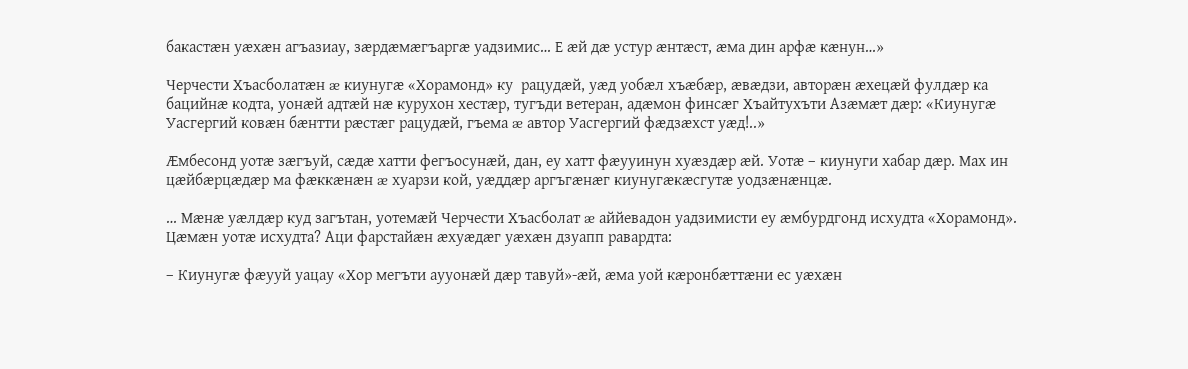бакастæн уæхæн агъазиау, зæрдæмæгъаргæ уадзимис… Е æй дæ устур æнтæст, æма дин арфæ кæнун…»

Черчести Хъасболатæн æ киунугæ «Хорамонд» ку  рацудæй, уæд уобæл хъæбæр, æвæдзи, авторæн æхецæй фулдæр ка бацийнæ кодта, уонæй адтæй нæ курухон хестæр, тугъди ветеран, адæмон финсæг Хъайтухъти Азæмæт дæр: «Киунугæ Уасгергий ковæн бæнтти рæстæг рацудæй, гъема æ автор Уасгергий фæдзæхст уæд!..»

Æмбесонд уотæ зæгъуй, сæдæ хатти фегъосунæй, дан, еу хатт фæууинун хуæздæр æй. Уотæ – киунуги хабар дæр. Мах ин цæйбæрцæдæр ма фæккæнæн æ хуарзи кой, уæддæр аргъгæнæг киунугæкæсгутæ уодзæнæнцæ.

… Мæнæ уæлдæр куд загътан, уотемæй Черчести Хъасболат æ аййевадон уадзимисти еу æмбурдгонд исхудта «Хорамонд». Цæмæн уотæ исхудта? Аци фарстайæн æхуæдæг уæхæн дзуапп равардта:

– Киунугæ фæууй уацау «Хор мегъти аууонæй дæр тавуй»-æй, æма уой кæронбæттæни ес уæхæн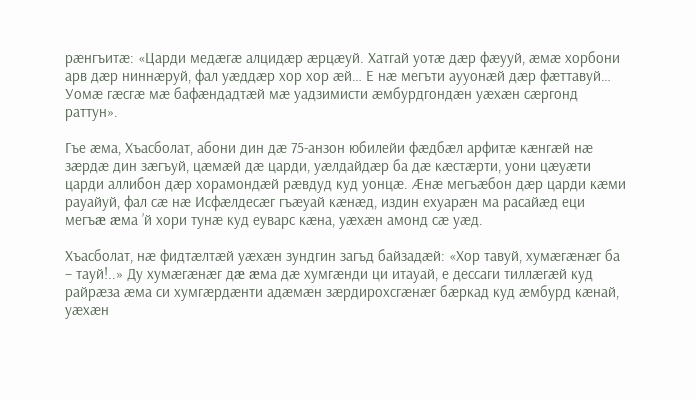рæнгъитæ: «Царди медæгæ алцидæр æрцæуй. Хатгай уотæ дæр фæууй, æмæ хорбони арв дæр ниннæруй, фал уæддæр хор хор æй… Е нæ мегъти аууонæй дæр фæттавуй… Уомæ гæсгæ мæ бафæндадтæй мæ уадзимисти æмбурдгондæн уæхæн сæргонд раттун».

Гъе æма, Хъасболат, абони дин дæ 75-анзон юбилейи фæдбæл арфитæ кæнгæй нæ зæрдæ дин зæгъуй, цæмæй дæ царди, уæлдайдæр ба дæ кæстæрти, уони цæуæти царди аллибон дæр хорамондæй рæвдуд куд уонцæ. Æнæ мегъæбон дæр царди кæми рауайуй, фал сæ нæ Исфæлдесæг гъæуай кæнæд, издин ехуарæн ма расайæд еци мегъæ æма ’й хори тунæ куд еуварс кæна, уæхæн амонд сæ уæд.

Хъасболат, нæ фидтæлтæй уæхæн зундгин загъд байзадæй: «Хор тавуй, хумæгæнæг ба – тауй!..» Ду хумæгæнæг дæ æма дæ хумгæнди ци итауай, е дессаги тиллæгæй куд райрæза æма си хумгæрдæнти адæмæн зæрдирохсгæнæг бæркад куд æмбурд кæнай, уæхæн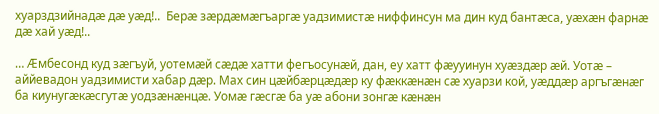хуарздзийнадæ дæ уæд!..  Берæ зæрдæмæгъаргæ уадзимистæ ниффинсун ма дин куд бантæса, уæхæн фарнæ дæ хай уæд!..

… Æмбесонд куд зæгъуй, уотемæй сæдæ хатти фегъосунæй, дан, еу хатт фæууинун хуæздæр æй. Уотæ – аййевадон уадзимисти хабар дæр. Мах син цæйбæрцæдæр ку фæккæнæн сæ хуарзи кой, уæддæр аргъгæнæг ба киунугæкæсгутæ уодзæнæнцæ. Уомæ гæсгæ ба уæ абони зонгæ кæнæн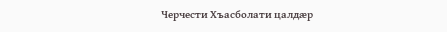Черчести Хъасболати цалдæр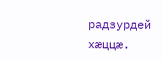радзурдей хæццæ.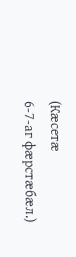(Кæсетæ
6-7-аг фæрстæбæл.)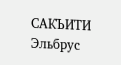САКЪИТИ Эльбрус